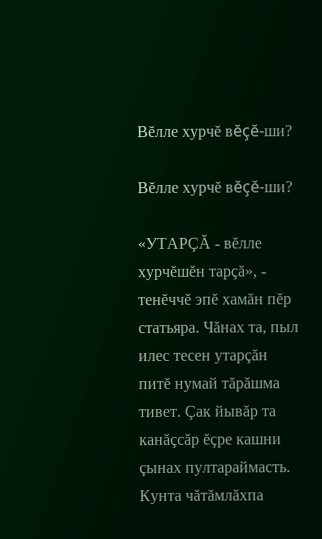Вĕлле хурчĕ вĕçĕ-ши?

Вĕлле хурчĕ вĕçĕ-ши?

«УТАРÇĂ - вĕлле хурчĕшĕн тарçă», - тенĕччĕ эпĕ хамăн пĕр статьяра. Чăнах та, пыл илес тесен утарçăн питĕ нумай тăрăшма тивет. Çак йывăр та канăçсăр ĕçре кашни çынах пултараймасть. Кунта чăтăмлăхпа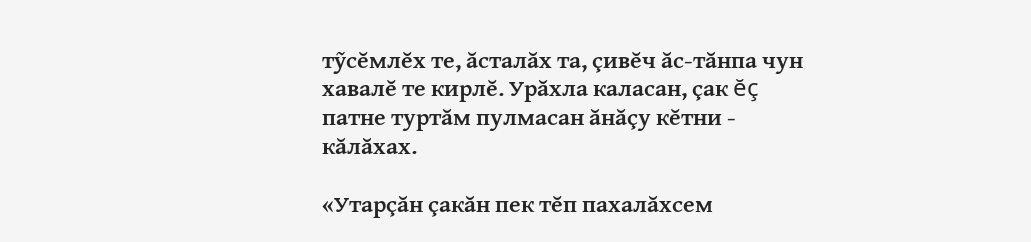тỹсĕмлĕх те, ăсталăх та, çивĕч ăс-тăнпа чун хавалĕ те кирлĕ. Урăхла каласан, çак ĕç патне туртăм пулмасан ăнăçу кĕтни - кăлăхах.

«Утарçăн çакăн пек тĕп пахалăхсем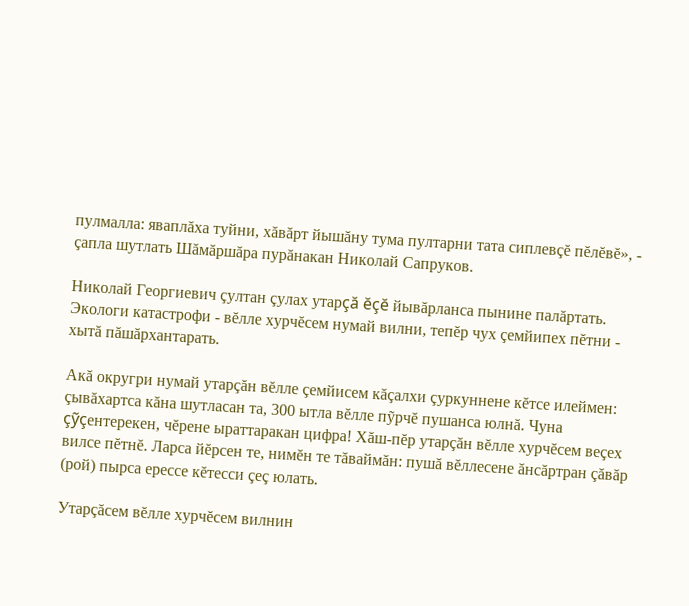пулмалла: яваплăха туйни, хăвăрт йышăну тума пултарни тата сиплевçĕ пĕлĕвĕ», - çапла шутлать Шăмăршăра пурăнакан Николай Сапруков.

Николай Георгиевич çултан çулах утарçă ĕçĕ йывăрланса пынине палăртать. Экологи катастрофи - вĕлле хурчĕсем нумай вилни, тепĕр чух çемйипех пĕтни - хытă пăшăрхантарать.

Акă округри нумай утарçăн вĕлле çемйисем кăçалхи çуркуннене кĕтсе илеймен: çывăхартса кăна шутласан та, 300 ытла вĕлле пỹрчĕ пушанса юлнă. Чуна çỹçентерекен, чĕрене ыраттаракан цифра! Хăш-пĕр утарçăн вĕлле хурчĕсем веçех вилсе пĕтнĕ. Ларса йĕрсен те, нимĕн те тăваймăн: пушă вĕллесене ăнсăртран çăвăр (рой) пырса ерессе кĕтесси çеç юлать.

Утарçăсем вĕлле хурчĕсем вилнин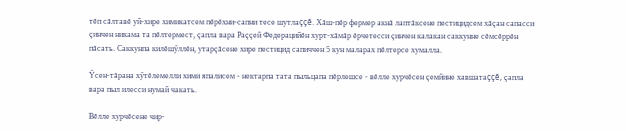тĕп сăлтавĕ уй-хире химикатсем пĕрĕхни-сапни тесе шутлаççĕ. Хăш-пĕр фермер акнă лаптăксене пестицидсем хăçан сапасси çинчен никама та пĕлтермест, çапла вара Раççей Федерацийĕн хурт-хăмăр ĕрчетесси çинчен калакан саккунне сĕмсĕррĕн пăсать. Саккунпа килĕшỹллĕн, утарçăсене хире пестицид сапиччен 5 кун маларах пĕлтерсе хумалла.

Ỹсен-тăрана хỹтĕлемелли хими япалисем - нектарпа тата пыльцапа пĕрлешсе - вĕлле хурчĕсен çемйине хавшатаççĕ, çапла вара пыл илесси нумай чакать.

Вĕлле хурчĕсене чир-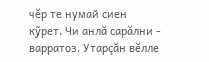чĕр те нумай сиен кỹрет. Чи анлă сарăлни - варратоз. Утарçăн вĕлле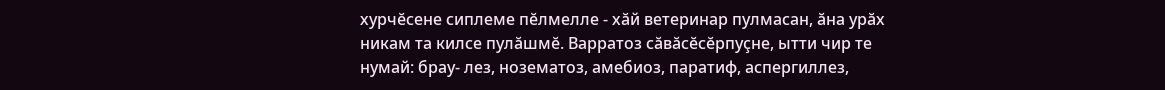хурчĕсене сиплеме пĕлмелле - хăй ветеринар пулмасан, ăна урăх никам та килсе пулăшмĕ. Варратоз сăвăсĕсĕрпуçне, ытти чир те нумай: брау- лез, нозематоз, амебиоз, паратиф, аспергиллез,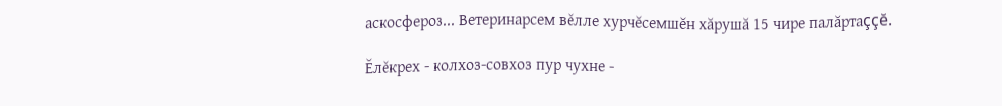аскосфероз... Ветеринарсем вĕлле хурчĕсемшĕн хăрушă 15 чире палăртаççĕ.

Ĕлĕкрех - колхоз-совхоз пур чухне -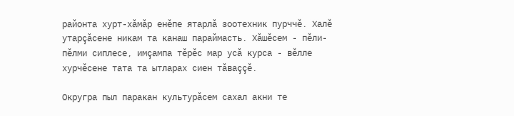районта хурт-хăмăр енĕпе ятарлă зоотехник пурччĕ. Халĕ утарçăсене никам та канаш параймасть. Хăшĕсем - пĕли-пĕлми сиплесе, имçампа тĕрĕс мар усă курса - вĕлле хурчĕсене тата та ытларах сиен тăваççĕ.

Округра пыл паракан культурăсем сахал акни те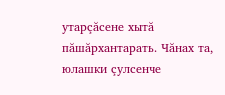утарçăсене хытă пăшăрхантарать. Чăнах та, юлашки çулсенче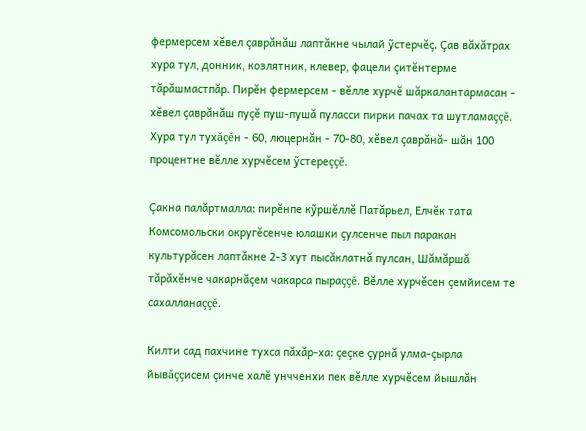фермерсем хĕвел çаврăнăш лаптăкне чылай ỹстерчĕç. Çав вăхăтрах хура тул, донник, козлятник, клевер, фацели çитĕнтерме тăрăшмастпăр. Пирĕн фермерсем - вĕлле хурчĕ шăркалантармасан - хĕвел çаврăнăш пуçĕ пуш-пушă пуласси пирки пачах та шутламаççĕ. Хура тул тухăçĕн - 60, люцернăн - 70-80, хĕвел çаврăнă- шăн 100 процентне вĕлле хурчĕсем ỹстереççĕ.

Çакна палăртмалла: пирĕнпе кỹршĕллĕ Патăрьел, Елчĕк тата Комсомольски округĕсенче юлашки çулсенче пыл паракан культурăсен лаптăкне 2-3 хут пысăклатнă пулсан, Шăмăршă тăрăхĕнче чакарнăçем чакарса пыраççĕ. Вĕлле хурчĕсен çемйисем те сахалланаççĕ.

Килти сад пахчине тухса пăхăр-ха: çеçке çурнă улма-çырла йывăççисем çинче халĕ унчченхи пек вĕлле хурчĕсем йышлăн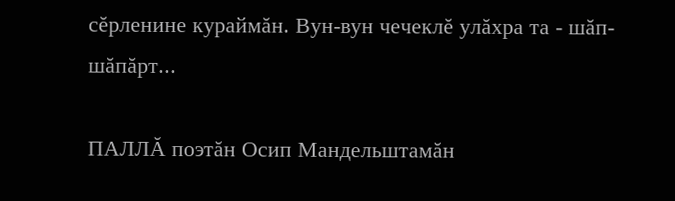сĕрленине кураймăн. Вун-вун чечеклĕ улăхра та - шăп-шăпăрт...

ПАЛЛĂ поэтăн Осип Мандельштамăн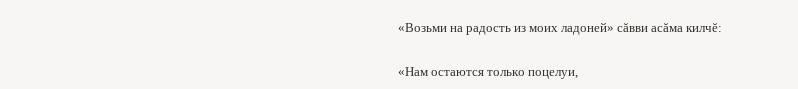«Возьми на радость из моих ладоней» сăвви асăма килчĕ:

«Нам остаются только поцелуи,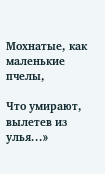Мохнатые, как маленькие пчелы,

Что умирают, вылетев из улья...»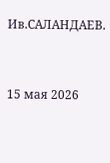Ив.САЛАНДАЕВ.



15 мая 2026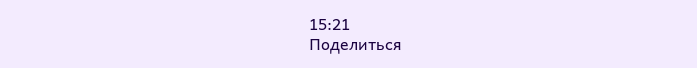15:21
Поделиться